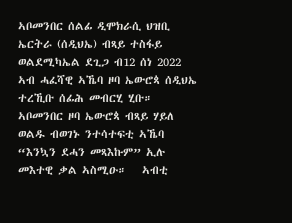ኣቦመንበር ሰልፊ ዲሞክራሲ ህዝቢ ኤርትራ (ሰዲህኤ) ብጻይ ተስፋይ ወልደሚካኤል ደጊጋ ብ12 ሰነ 2022 ኣብ ሓፈሻዊ ኣኼባ ዞባ ኤውሮጳ ሰዲህኤ ተረኺቡ ሰፊሕ መብርሂ ሂቡ።  ኣቦመንበር ዞባ ኤውሮጳ ብጻይ ሃይለ ወልዱ ብወገኑ ንተሳተፍቲ ኣኼባ “እንኳን ደሓን መጻእኩም” ኢሉ መእተዊ ቃል ኣስሚዑ።   ኣብቲ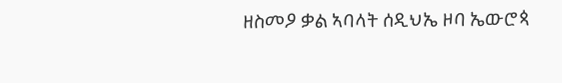ዘስመዖ ቃል ኣባላት ሰዲህኤ ዞባ ኤውሮጳ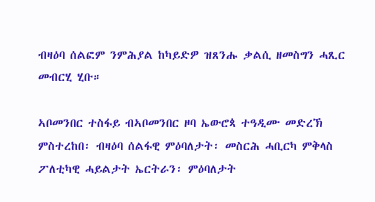ብዛዕባ ሰልፎም ንምሕያል ከካይድዎ ዝጸንሑ ቃልሲ ዘመስግን ሓጺር መብርሂ ሂቡ።

ኣቦመንበር ተስፋይ ብኣቦመንበር ዞባ ኤውሮጳ ተዓዲሙ መድረኽ ምስተረከበ፡ ብዛዕባ ሰልፋዊ ምዕባለታት፡ መስርሕ ሓቢርካ ምቅላስ ፖለቲካዊ ሓይልታት ኤርትራን፡ ምዕባለታት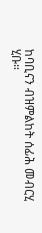ከባቢናን ብዝምልከት ሰፊሕ መብርሂ ሂቡ።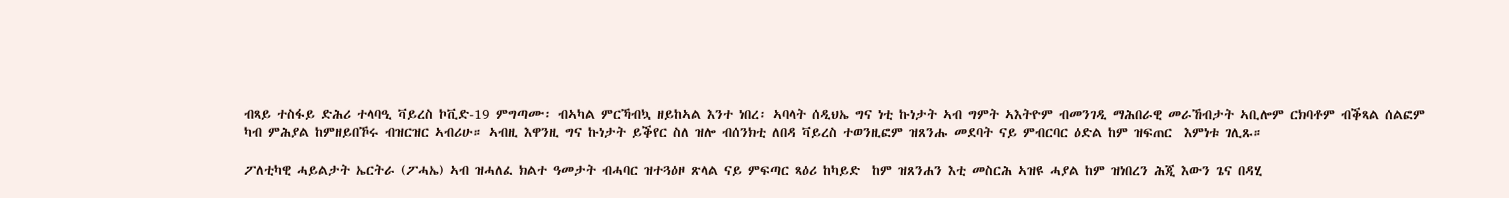ብጻይ ተስፋይ ድሕሪ ተላባዒ ቫይረስ ኮቪድ-19 ምግጣሙ፡ ብኣካል ምርኻብኳ ዘይከኣል እንተ ነበረ፡ ኣባላት ሰዲህኤ ግና ነቲ ኩነታት ኣብ ግምት ኣእትዮም ብመንገዲ ማሕበራዊ መራኸብታት ኣቢሎም ርክባቶም ብቕጻል ሰልፎም ካብ ምሕያል ከምዘይበኾሩ ብዝርዝር ኣብሪሁ። ኣብዚ እዋንዚ ግና ኩነታት ይቕየር ስለ ዝሎ ብሰንክቲ ለበዳ ቫይረስ ተወንዚፎም ዝጸንሑ መደባት ናይ ምብርባር ዕድል ከም ዝፍጠር  እምነቱ ገሊጹ።

ፖለቲካዊ ሓይልታት ኤርትራ (ፖሓኤ) ኣብ ዝሓለፈ ክልተ ዓመታት ብሓባር ዝተጓዕዞ ጽላል ናይ ምፍጣር ጻዕሪ ከካይድ  ከም ዝጸንሐን እቲ መስርሕ ኣዝዩ ሓያል ከም ዝነበረን ሕጂ እውን ጌና በዳሂ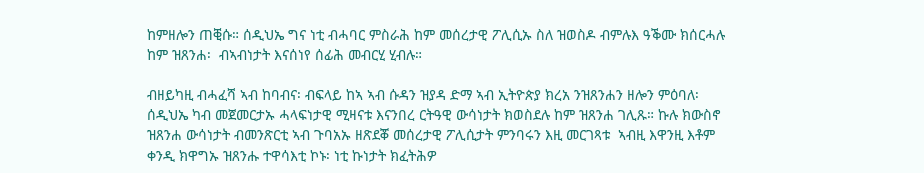ከምዘሎን ጠቒሱ። ሰዲህኤ ግና ነቲ ብሓባር ምስራሕ ከም መሰረታዊ ፖሊሲኡ ስለ ዝወስዶ ብምሉእ ዓቕሙ ክሰርሓሉ ከም ዝጸንሐ፡  ብኣብነታት እናሰነየ ሰፊሕ መብርሂ ሂብሉ።

ብዘይካዚ ብሓፈሻ ኣብ ከባብና፡ ብፍላይ ከኣ ኣብ ሱዳን ዝያዳ ድማ ኣብ ኢትዮጵያ ክረአ ንዝጸንሐን ዘሎን ምዕባለ፡ ሰዲህኤ ካብ መጀመርታኡ ሓላፍነታዊ ሚዛናቱ እናንበረ ርትዓዊ ውሳነታት ክወስደሉ ከም ዝጸንሐ ገሊጹ። ኩሉ ክውስኖ ዝጸንሐ ውሳነታት ብመንጽርቲ ኣብ ጉባአኡ ዘጽደቖ መሰረታዊ ፖሊሲታት ምንባሩን እዚ መርገጻቱ  ኣብዚ እዋንዚ እቶም ቀንዲ ክዋግኡ ዝጸንሑ ተዋሳእቲ ኮኑ፡ ነቲ ኩነታት ክፈትሕዎ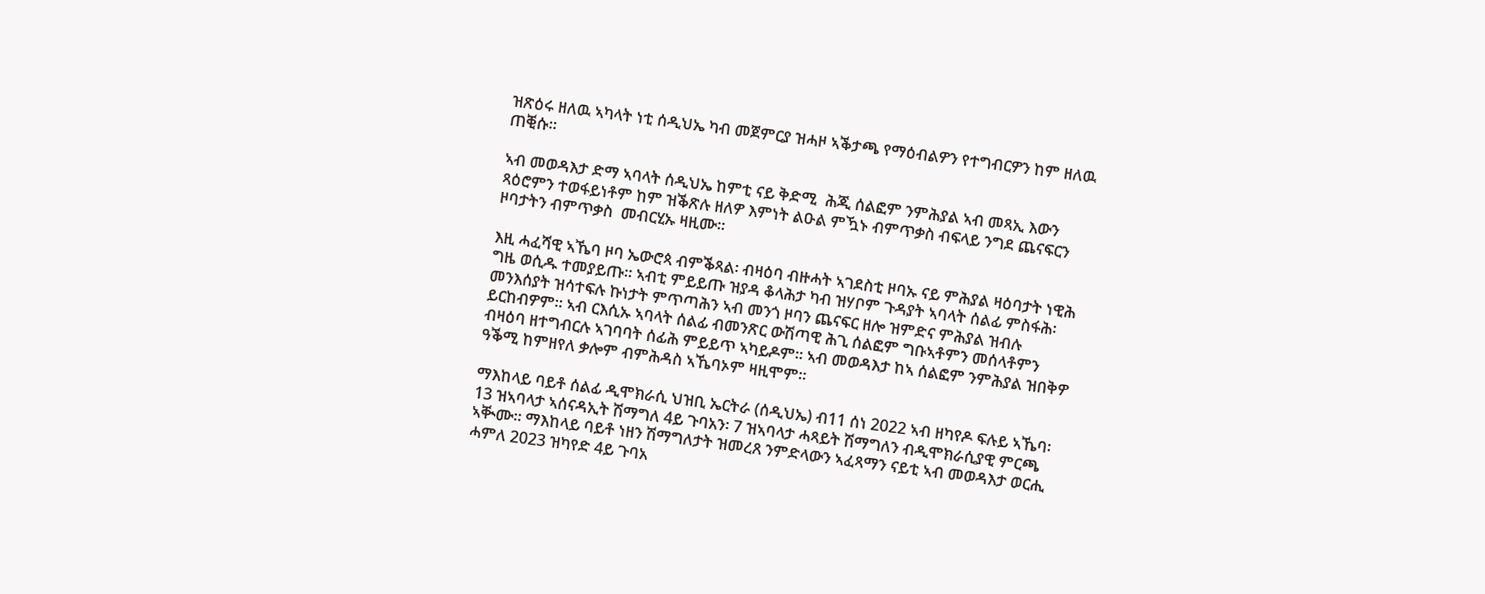ዝጽዕሩ ዘለዉ ኣካላት ነቲ ሰዲህኤ ካብ መጀምርያ ዝሓዞ ኣቕታጫ የማዕብልዎን የተግብርዎን ከም ዘለዉ ጠቒሱ።

ኣብ መወዳእታ ድማ ኣባላት ሰዲህኤ ከምቲ ናይ ቅድሚ  ሕጂ ሰልፎም ንምሕያል ኣብ መጻኢ እውን ጻዕሮምን ተወፋይነቶም ከም ዝቕጽሉ ዘለዎ እምነት ልዑል ምዃኑ ብምጥቃስ ብፍላይ ንግደ ጨናፍርን ዞባታትን ብምጥቃስ  መብርሂኡ ዛዚሙ።

እዚ ሓፈሻዊ ኣኼባ ዞባ ኤውሮጳ ብምቕጻል፡ ብዛዕባ ብዙሓት ኣገደስቲ ዞባኡ ናይ ምሕያል ዛዕባታት ነዊሕ ግዜ ወሲዱ ተመያይጡ። ኣብቲ ምይይጡ ዝያዳ ቆላሕታ ካብ ዝሃቦም ጉዳያት ኣባላት ሰልፊ ምስፋሕ፡ መንእሰያት ዝሳተፍሉ ኩነታት ምጥጣሕን ኣብ መንጎ ዞባን ጨናፍር ዘሎ ዝምድና ምሕያል ዝብሉ ይርከብዎም። ኣብ ርእሲኡ ኣባላት ሰልፊ ብመንጽር ውሽጣዊ ሕጊ ሰልፎም ግቡኣቶምን መሰላቶምን ብዛዕባ ዘተግብርሉ ኣገባባት ሰፊሕ ምይይጥ ኣካይዶም። ኣብ መወዳእታ ከኣ ሰልፎም ንምሕያል ዝበቅዎ ዓቕሚ ከምዘየለ ቃሎም ብምሕዳስ ኣኼባኦም ዛዚሞም።

ማእከላይ ባይቶ ሰልፊ ዲሞክራሲ ህዝቢ ኤርትራ (ሰዲህኤ) ብ11 ሰነ 2022 ኣብ ዘካየዶ ፍሉይ ኣኼባ፡ 13 ዝኣባላታ ኣሰናዳኢት ሽማግለ 4ይ ጉባአን፡ 7 ዝኣባላታ ሓጻይት ሽማግለን ብዲሞክራሲያዊ ምርጫ ኣቚሙ። ማእከላይ ባይቶ ነዘን ሽማግለታት ዝመረጸ ንምድላውን ኣፈጻማን ናይቲ ኣብ መወዳእታ ወርሒ ሓምለ 2023 ዝካየድ 4ይ ጉባአ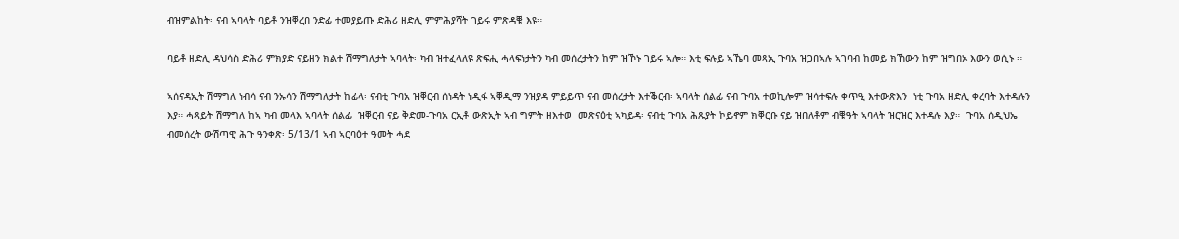ብዝምልከት፡ ናብ ኣባላት ባይቶ ንዝቐረበ ንድፊ ተመያይጡ ድሕሪ ዘድሊ ምምሕያሻት ገይሩ ምጽዳቑ እዩ።

ባይቶ ዘድሊ ዳህሳስ ድሕሪ ምክያድ ናይዘን ክልተ ሽማግለታት ኣባላት፡ ካብ ዝተፈላለዩ ጽፍሒ ሓላፍነታትን ካብ መሰረታትን ከም ዝኾኑ ገይሩ ኣሎ። እቲ ፍሉይ ኣኼባ መጻኢ ጉባአ ዝጋበኣሉ ኣገባብ ከመይ ክኸውን ከም ዝግበኦ እውን ወሲኑ ።

ኣሰናዳኢት ሽማግለ ነብሳ ናብ ንኡሳን ሽማግለታት ከፊላ፡ ናብቲ ጉባአ ዝቐርብ ሰነዳት ነዲፋ ኣቐዲማ ንዝያዳ ምይይጥ ናብ መሰረታት እተቕርብ፡ ኣባላት ሰልፊ ናብ ጉባአ ተወኪሎም ዝሳተፍሉ ቀጥዒ እተውጽእን  ነቲ ጉባአ ዘድሊ ቀረባት እተዳሉን እያ። ሓጻይት ሽማግለ ከኣ ካብ መላእ ኣባላት ሰልፊ  ዝቐርብ ናይ ቅድመ-ጉባአ ርኢቶ ውጽኢት ኣብ ግምት ዘእተወ  መጽናዕቲ ኣካይዳ፡ ናብቲ ጉባአ ሕጹያት ኮይኖም ክቐርቡ ናይ ዝበለቶም ብቑዓት ኣባላት ዝርዝር እተዳሉ እያ።  ጉባአ ሰዲህኤ ብመሰረት ውሽጣዊ ሕጉ ዓንቀጽ፡ 5/13/1 ኣብ ኣርባዕተ ዓመት ሓደ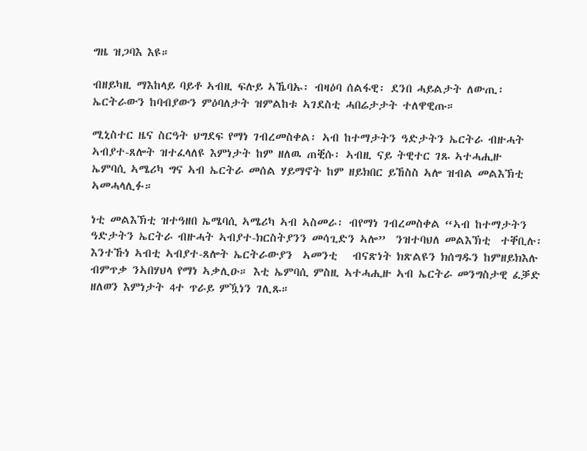ግዜ ዝጋባእ እዩ።

ብዘይካዚ ማእከላይ ባይቶ ኣብዚ ፍሉይ ኣኼባኡ፡ ብዛዕባ ሰልፋዊ፡ ደንበ ሓይልታት ለውጢ፡ ኤርትራውን ከባብያውን ምዕባለታት ዝምልከቱ ኣገደስቲ ሓበሬታታት ተለዋዊጡ።

ሚኒስተር ዜና ስርዓት ህግደፍ የማነ ገብረመስቀል፡ ኣብ ከተማታትን ዓድታትን ኤርትራ ብዙሓት ኣብያተ-ጸሎት ዝተፈላለዩ እምነታት ከም ዘለዉ ጠቒሱ፡ ኣብዚ ናይ ትዊተር ገጹ ኣተሓሒዙ  ኤምባሲ ኣሜሪካ ግና ኣብ ኤርትራ መሰል ሃይማኖት ከም ዘይክበር ይኸስስ ኣሎ ዝብል መልእኽቲ ኣመሓላሊፉ።

ነቲ መልእኽቲ ዝተዓዘበ ኤሜባሲ ኣሜሪካ ኣብ ኣስመራ፡ ብየማነ ገብረመስቀል “ኣብ ከተማታትን ዓድታትን ኤርትራ ብዙሓት ኣብያተ-ክርስትያንን መሳጊድን ኣሎ”  ንዝተባህለ መልእኽቲ  ተቐቢሉ፡ እንተኹነ ኣብቲ ኣብያተ-ጸሎት ኤርትራውያን  ኣመንቲ   ብናጽነት ክጽልዩን ክሰግዱን ከምዘይክእሉ ብምጥቃ ንኣበሃህላ የማነ ኣቃሊዑ። እቲ ኤምባሲ ምስዚ ኣተሓሒዙ ኣብ ኤርትራ መንግስታዊ ፈቓድ ዘለወን እምነታት 4ተ ጥራይ ምዃነን ገሊጹ።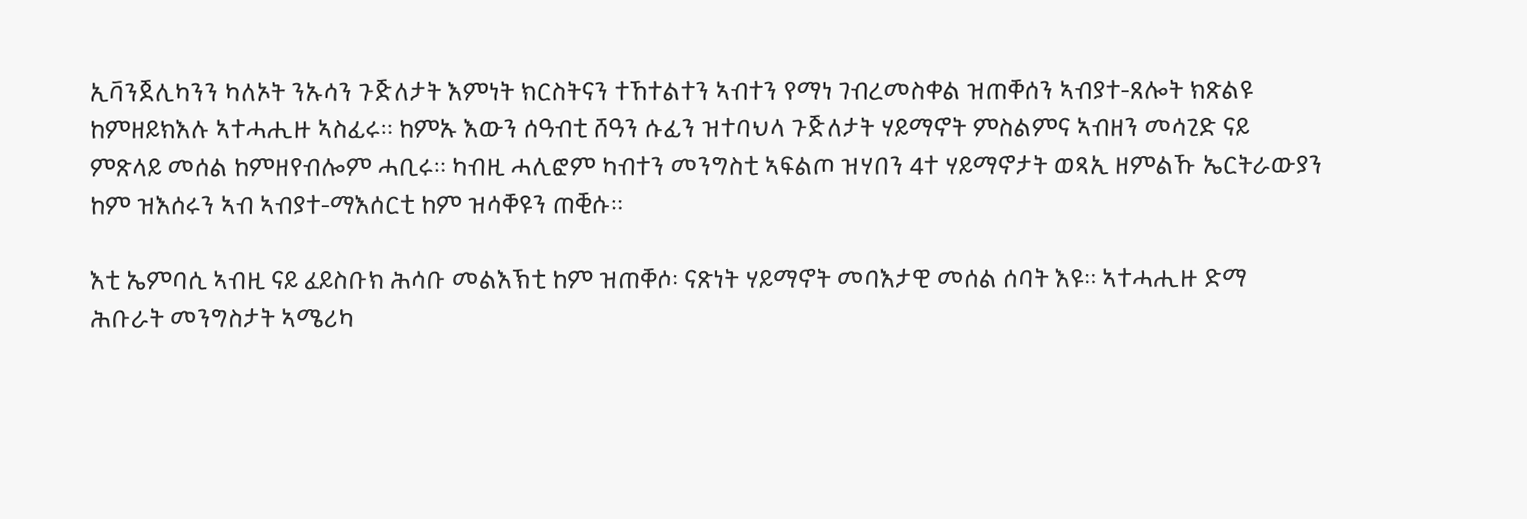ኢቫንጀሊካንን ካለኦት ንኡሳን ጉጅለታት እምነት ክርስትናን ተኸተልተን ኣብተን የማነ ገብረመስቀል ዝጠቐሰን ኣብያተ-ጸሎት ክጽልዩ ከምዘይክእሉ ኣተሓሒዙ ኣስፊሩ። ከምኡ እውን ሰዓብቲ ሸዓን ሱፊን ዝተባህላ ጉጅለታት ሃይማኖት ምስልምና ኣብዘን መሳጊድ ናይ ምጽላይ መሰል ከምዘየብሎም ሓቢሩ። ካብዚ ሓሊፎም ካብተን መንግስቲ ኣፍልጦ ዝሃበን 4ተ ሃይማኖታት ወጻኢ ዘምልኹ ኤርትራውያን ከም ዝእሰሩን ኣብ ኣብያተ-ማእሰርቲ ከም ዝሳቐዩን ጠቒሱ።

እቲ ኤምባሲ ኣብዚ ናይ ፈይስቡክ ሕሳቡ መልእኽቲ ከም ዝጠቐሶ፡ ናጽነት ሃይማኖት መባእታዊ መሰል ሰባት እዩ። ኣተሓሒዙ ድማ ሕቡራት መንግስታት ኣሜሪካ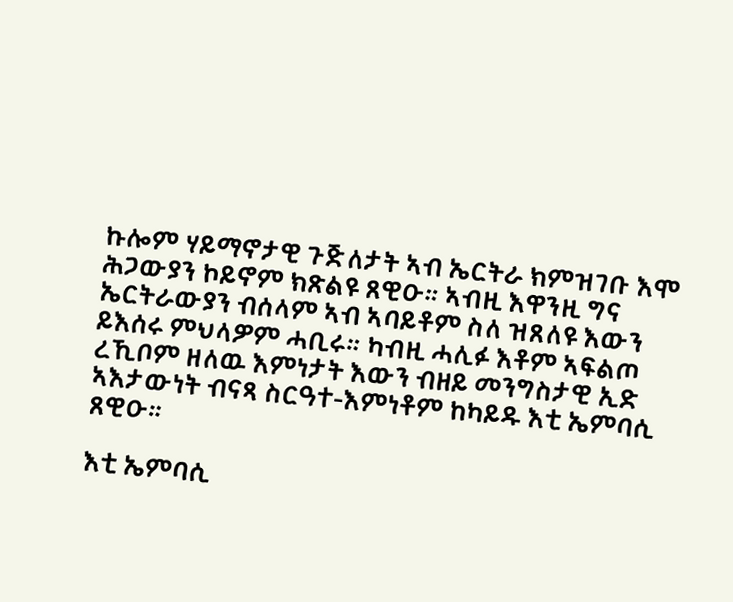ኩሎም ሃይማኖታዊ ጉጅለታት ኣብ ኤርትራ ክምዝገቡ እሞ ሕጋውያን ኮይኖም ክጽልዩ ጸዊዑ። ኣብዚ እዋንዚ ግና ኤርትራውያን ብሰላም ኣብ ኣባይቶም ስለ ዝጸለዩ እውን ይእሰሩ ምህላዎም ሓቢሩ። ካብዚ ሓሊፉ እቶም ኣፍልጦ ረኺቦም ዘለዉ እምነታት እውን ብዘይ መንግስታዊ ኢድ ኣእታውነት ብናጻ ስርዓተ-እምነቶም ከካይዱ እቲ ኤምባሲ ጸዊዑ።

እቲ ኤምባሲ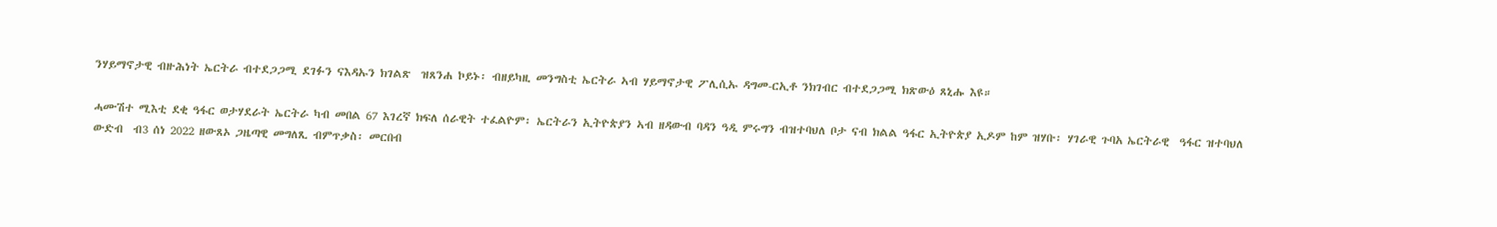ንሃይማኖታዊ ብዙሕነት ኤርትራ ብተደጋጋሚ ደገፉን ናእዳኡን ክገልጽ  ዝጸንሐ ኮይኑ፡ ብዘይካዚ መንግስቲ ኤርትራ ኣብ ሃይማኖታዊ ፖሊሲኡ ዳግመ-ርኢቶ ንክገብር ብተደጋጋሚ ክጽውዕ ጸኒሑ እዩ።

ሓሙሽተ ሚእቲ ደቂ ዓፋር ወታሃደራት ኤርትራ ካብ መበል 67 እገረኛ ክፍለ ሰራዊት ተፈልዮም፡ ኤርትራን ኢትዮጵያን ኣብ ዘዳውብ ባዳን ዓዲ ምሩግን ብዝተባህለ ቦታ ናብ ክልል ዓፋር ኢትዮጵያ ኢዶም ከም ዝሃቡ፡ ሃገራዊ ጉባአ ኤርትራዊ  ዓፋር ዝተባህለ ውድብ  ብ3 ሰነ 2022 ዘውጸኦ ጋዜጣዊ መግለጺ ብምጥቃስ፡ መርበብ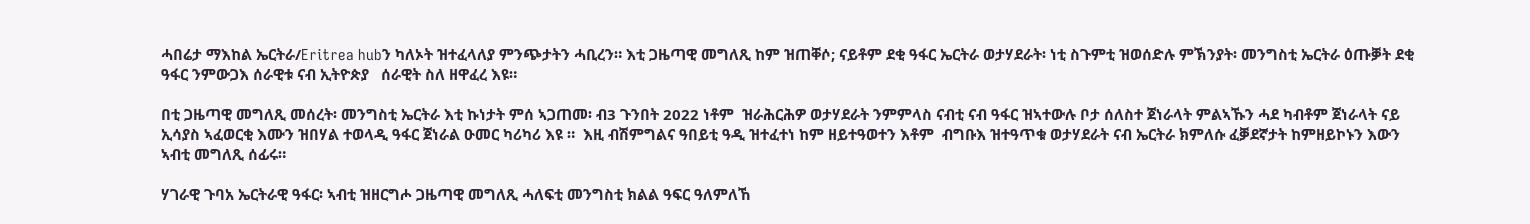ሓበሬታ ማእከል ኤርትራ/Eritrea hubን ካለኦት ዝተፈላለያ ምንጭታትን ሓቢረን። እቲ ጋዜጣዊ መግለጺ ከም ዝጠቐሶ; ናይቶም ደቂ ዓፋር ኤርትራ ወታሃደራት፡ ነቲ ስጉምቲ ዝወሰድሉ ምኽንያት፡ መንግስቲ ኤርትራ ዕጡቓት ደቂ ዓፋር ንምውጋእ ሰራዊቱ ናብ ኢትዮጵያ   ሰራዊት ስለ ዘዋፈረ እዩ።

በቲ ጋዜጣዊ መግለጺ መሰረት፡ መንግስቲ ኤርትራ እቲ ኩነታት ምሰ ኣጋጠመ፡ ብ3 ጉንበት 2022 ነቶም  ዝራሕርሕዎ ወታሃደራት ንምምላስ ናብቲ ናብ ዓፋር ዝኣተውሉ ቦታ ሰለስተ ጀነራላት ምልኣኹን ሓደ ካብቶም ጀነራላት ናይ ኢሳያስ ኣፈወርቂ እሙን ዝበሃል ተወላዲ ዓፋር ጀነራል ዑመር ካሪካሪ እዩ ።  እዚ ብሽምግልና ዓበይቲ ዓዲ ዝተፈተነ ከም ዘይተዓወተን እቶም  ብግቡእ ዝተዓጥቁ ወታሃደራት ናብ ኤርትራ ክምለሱ ፈቓደኛታት ከምዘይኮኑን እውን  ኣብቲ መግለጺ ሰፊሩ።

ሃገራዊ ጉባአ ኤርትራዊ ዓፋር፡ ኣብቲ ዝዘርግሖ ጋዜጣዊ መግለጺ ሓለፍቲ መንግስቲ ክልል ዓፍር ዓለምለኸ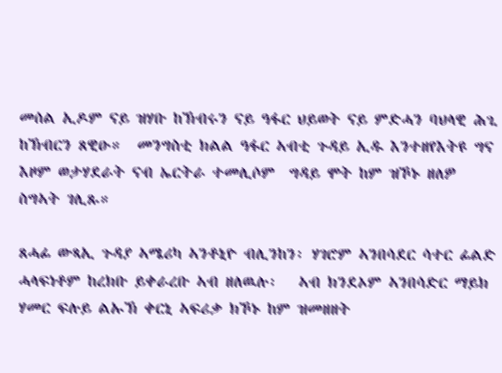መሰል ኢዶም ናይ ዝሃቡ ከኽብሩን ናይ ዓፋር ህይወት ናይ ምድሓን ባህላዊ ሕጊ ከኽብርን ጸዊዑ።  መንግስቲ ክልል ዓፋር ኣብቲ ጉዳይ ኢዱ እንተዘየእትዩ ግና እዞም ወታሃደራት ናብ ኤርትራ ተመሊሶም  ግዳይ ሞት ከም ዝኾኑ ዘለዎ ስግኣት ገሊጹ።

ጸሓፊ ውጻኢ ጉዳያ ኣሜሪካ ኣንቶኒዮ ብሊንከን፡ ሃገሮም ኣንበሳደር ሳተር ፊልድ ሓላፍነቶም ከረክቡ ይቀራረቡ ኣብ ዘለዉሉ፡   ኣብ ክንደኦም ኣንበሳድር ማይክ ሃመር ፍሉይ ልኡኽ ቀርኒ ኣፍሪቃ ክኾኑ ከም ዝመዘዘት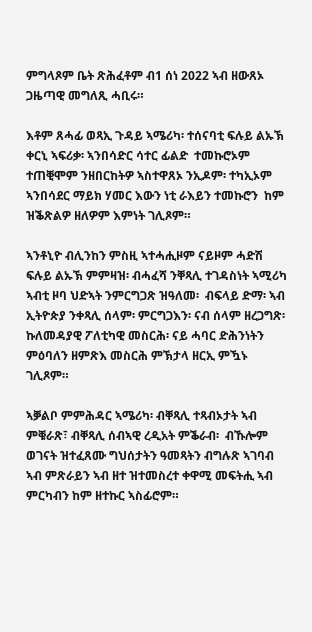ምግላጾም ቤት ጽሕፈቶም ብ1 ሰነ 2022 ኣብ ዘውጸኦ ጋዜጣዊ መግለጺ ሓቢሩ።

እቶም ጸሓፊ ወጻኢ ጉዳይ ኣሜሪካ፡ ተሰናባቲ ፍሉይ ልኡኽ ቀርኒ ኣፍሪቃ፡ ኣንበሳድር ሳተር ፊልድ  ተመኩሮኦም ተጠቒሞም ንዘበርከትዎ ኣስተዋጸኦ ንኢዶም፡ ተካኢኦም ኣንበሳደር ማይክ ሃመር እውን ነቲ ራእይን ተመኩሮን  ከም ዝቕጽልዎ ዘለዎም እምነት ገሊጾም።

ኣንቶኒዮ ብሊንከን ምስዚ ኣተሓሒዞም ናይዞም ሓድሽ ፍሉይ ልኡኽ ምምዛዝ፡ ብሓፈሻ ንቐጻሊ ተገዳስነት ኣሚሪካ ኣብቲ ዞባ ህድኣት ንምርግጋጽ ዝዓለመ፡  ብፍላይ ድማ፡ ኣብ ኢትዮጵያ ንቀጻሊ ሰላም፡ ምርግጋእን፡ ናብ ሰላም ዘረጋግጽ፡ ኩለመዳያዊ ፖለቲካዊ መስርሕ፡ ናይ ሓባር ድሕንነትን ምዕባለን ዘምጽእ መስርሕ ምኽታላ ዘርኢ ምዃኑ ገሊጾም።

ኣቓልቦ ምምሕዳር ኣሜሪካ፡ ብቐጻሊ ተጻብኦታት ኣብ ምቑራጽ፣ ብቐጻሊ ሰብኣዊ ረዲአት ምቕራብ፡  ብኹሎም  ወገናት ዝተፈጸሙ ግህሰታትን ዓመጻትን ብግሉጽ ኣገባብ ኣብ ምጽራይን ኣብ ዘተ ዝተመስረተ ቀዋሚ መፍትሒ ኣብ ምርካብን ከም ዘተኩር ኣስፊሮም።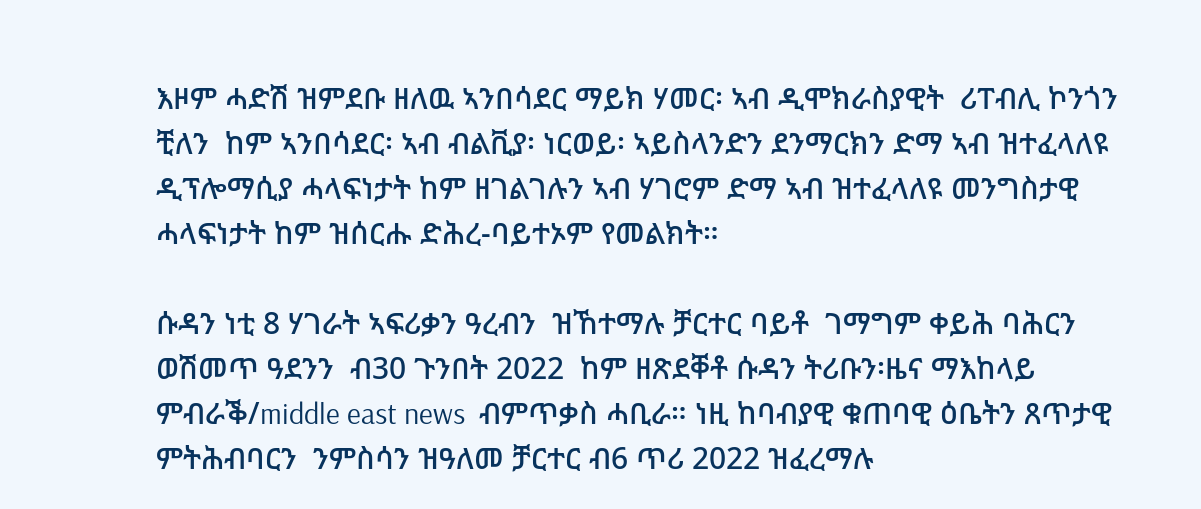እዞም ሓድሽ ዝምደቡ ዘለዉ ኣንበሳደር ማይክ ሃመር፡ ኣብ ዲሞክራስያዊት  ሪፐብሊ ኮንጎን  ቺለን  ከም ኣንበሳደር፡ ኣብ ብልቪያ፡ ነርወይ፡ ኣይስላንድን ደንማርክን ድማ ኣብ ዝተፈላለዩ ዲፕሎማሲያ ሓላፍነታት ከም ዘገልገሉን ኣብ ሃገሮም ድማ ኣብ ዝተፈላለዩ መንግስታዊ ሓላፍነታት ከም ዝሰርሑ ድሕረ-ባይተኦም የመልክት።

ሱዳን ነቲ 8 ሃገራት ኣፍሪቃን ዓረብን  ዝኸተማሉ ቻርተር ባይቶ  ገማግም ቀይሕ ባሕርን ወሽመጥ ዓደንን  ብ30 ጉንበት 2022  ከም ዘጽደቐቶ ሱዳን ትሪቡን፡ዜና ማእከላይ ምብራቕ/middle east news  ብምጥቃስ ሓቢራ። ነዚ ከባብያዊ ቁጠባዊ ዕቤትን ጸጥታዊ ምትሕብባርን  ንምስሳን ዝዓለመ ቻርተር ብ6 ጥሪ 2022 ዝፈረማሉ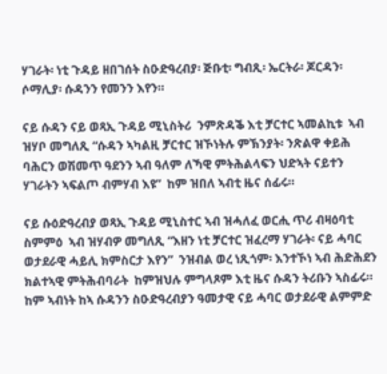ሃገራት፡ ነቲ ጉዳይ ዘበገሰት ስዑድዓረብያ፡ ጅቡቲ፡ ግብጺ፡ ኤርትራ፡ ጆርዳን፡ ሶማሊያ፡ ሱዳንን የመንን እየን።

ናይ ሱዳን ናይ ወጻኢ ጉዳይ ሚኒስትሪ  ንምጽዳቕ እቲ ቻርተር ኣመልኪቱ  ኣብ ዝሃቦ መግለጺ “ሱዳን ኣካልዚ ቻርተር ዝኾነትሉ ምኽንያት፡ ንጽልዋ ቀይሕ ባሕርን ወሽመጥ ዓደንን ኣብ ዓለም ለኻዊ ምትሕልላፍን ህድኣት ናይተን ሃገራትን ኣፍልጦ ብምሃብ እዩ”  ከም ዝበለ ኣብቲ ዜና ሰፊሩ።

ናይ ሱዕድዓረብያ ወጻኢ ጉዳይ ሚኒስተር ኣብ ዝሓለፈ ወርሒ ጥሪ ብዛዕባቲ ስምምዕ  ኣብ ዝሃብዎ መግለጺ “እዘን ነቲ ቻርተር ዝፈረማ ሃገራት፡ ናይ ሓባር ወታደራዊ ሓይሊ ክምስርታ እየን”  ንዝብል ወረ ነጺጎም፡ እንተኾነ ኣብ ሕድሕደን ክልተኣዊ ምትሕብባራት  ከምዝህሉ ምግላጾም እቲ ዜና ሱዳን ትሪቡን ኣስፊሩ። ከም ኣብነት ከኣ ሱዳንን ስዑድዓረብያን ዓመታዊ ናይ ሓባር ወታደራዊ ልምምድ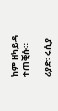ከም ዘካይዳ ተጠቒሱ።

ሪያድ፡ ሩሲያ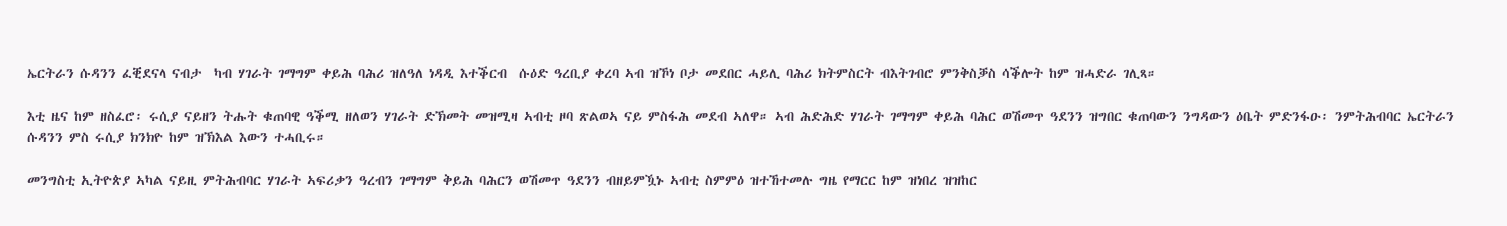ኤርትራን ሱዳንን ፈቒደናላ ናብታ  ካብ ሃገራት ገማግም ቀይሕ ባሕሪ ዝለዓለ ነዳዲ እተቕርብ  ሱዕድ ዓረቢያ ቀረባ ኣብ ዝኾነ ቦታ መደበር ሓይሊ ባሕሪ ክትምስርት ብእትገብሮ ምንቅስቓስ ሳቕሎት ከም ዝሓድራ ገሊጻ።

እቲ ዜና ከም ዘስፈሮ፡ ሩሲያ ናይዘን ትሑት ቁጠባዊ ዓቕሚ ዘለወን ሃገራት ድኽመት መዝሚዛ ኣብቲ ዞባ ጽልወኣ ናይ ምስፋሕ መደብ ኣለዋ። ኣብ ሕድሕድ ሃገራት ገማግም ቀይሕ ባሕር ወሽመጥ ዓደንን ዝግበር ቁጠባውን ንግዳውን ዕቤት ምድንፋዑ፡ ንምትሕብባር ኤርትራን ሱዳንን ምስ ሩሲያ ክንክዮ ከም ዝኽእል እውን ተሓቢሩ።

መንግስቲ ኢትዮጵያ ኣካል ናይዚ ምትሕብባር ሃገራት ኣፍሪቃን ዓረብን ገማግም ቅይሕ ባሕርን ወሽመጥ ዓደንን ብዘይምዃኑ ኣብቲ ስምምዕ ዝተኸተመሉ ግዜ የማርር ከም ዝነበረ ዝዝከር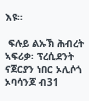እዩ።

 ፍሉይ ልኡኽ ሕብረት ኣፍሪቃ፡ ፕረሲደንት ናጀርያን ነበር ኦሊሶጎ ኦባሳንጆ ብ31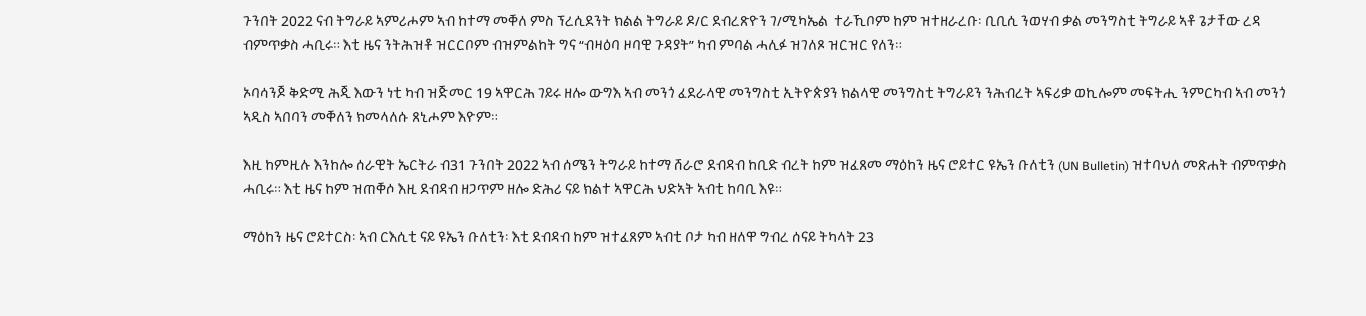ጉንበት 2022 ናብ ትግራይ ኣምሪሖም ኣብ ከተማ መቐለ ምስ ፕረሲደንት ክልል ትግራይ ዶ/ር ደብረጽዮን ገ/ሚካኤል  ተራኺቦም ከም ዝተዘራረቡ፡ ቢቢሲ ንወሃብ ቃል መንግስቲ ትግራይ ኣቶ ጌታቸው ረዳ ብምጥቃስ ሓቢሩ። እቲ ዜና ንትሕዝቶ ዝርርቦም ብዝምልከት ግና “ብዛዕባ ዞባዊ ጉዳያት” ካብ ምባል ሓሊፉ ዝገለጾ ዝርዝር የለን።

ኦባሳንጆ ቅድሚ ሕጂ እውን ነቲ ካብ ዝጅመር 19 ኣዋርሕ ገይሩ ዘሎ ውግእ ኣብ መንጎ ፈደራላዊ መንግስቲ ኢትዮጵያን ክልላዊ መንግስቲ ትግራይን ንሕብረት ኣፍሪቃ ወኪሎም መፍትሒ ንምርካብ ኣብ መንጎ ኣዲስ ኣበባን መቐለን ክመላለሱ ጸኒሖም እዮም።

እዚ ከምዚሉ እንከሎ ሰራዊት ኤርትራ ብ31 ጉንበት 2022 ኣብ ሰሜን ትግራይ ከተማ ሸራሮ ደብዳብ ከቢድ ብረት ከም ዝፈጸመ ማዕከን ዜና ሮይተር ዩኤን ቡለቲን (UN Bulletin) ዝተባህለ መጽሐት ብምጥቃስ ሓቢሩ። እቲ ዜና ከም ዝጠቐሶ እዚ ደብዳብ ዘጋጥም ዘሎ ድሕሪ ናይ ክልተ ኣዋርሕ ህድኣት ኣብቲ ከባቢ እዩ።

ማዕከን ዜና ሮይተርስ፡ ኣብ ርእሲቲ ናይ ዩኤን ቡለቲን፡ እቲ ደብዳብ ከም ዝተፈጸም ኣብቲ ቦታ ካብ ዘለዋ ግብረ ሰናይ ትካላት 23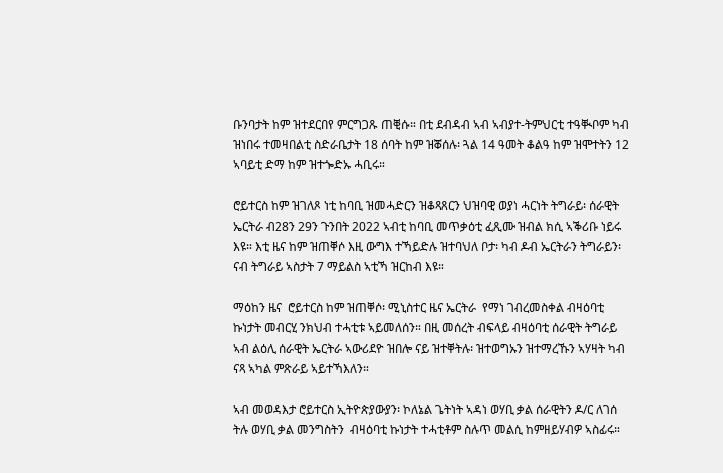ቡንባታት ከም ዝተደርበየ ምርግጋጹ ጠቒሱ። በቲ ደብዳብ ኣብ ኣብያተ-ትምህርቲ ተዓቚቦም ካብ ዝነበሩ ተመዛበልቲ ስድራቤታት 18 ሰባት ከም ዝቖሰሉ፡ ጓል 14 ዓመት ቆልዓ ከም ዝሞተትን 12 ኣባይቲ ድማ ከም ዝተጐድኡ ሓቢሩ።

ሮይተርስ ከም ዝገለጾ ነቲ ከባቢ ዝመሓድርን ዝቆጻጸርን ህዝባዊ ወያነ ሓርነት ትግራይ፡ ሰራዊት ኤርትራ ብ28ን 29ን ጉንበት 2022 ኣብቲ ከባቢ መጥቃዕቲ ፈጺሙ ዝብል ክሲ ኣቕሪቡ ነይሩ እዩ። እቲ ዜና ከም ዝጠቐሶ እዚ ውግእ ተኻይድሉ ዝተባህለ ቦታ፡ ካብ ዶብ ኤርትራን ትግራይን፡ ናብ ትግራይ ኣስታት 7 ማይልስ ኣቲኻ ዝርከብ እዩ።

ማዕከን ዜና  ሮይተርስ ከም ዝጠቐሶ፡ ሚኒስተር ዜና ኤርትራ  የማነ ገብረመስቀል ብዛዕባቲ ኩነታት መብርሂ ንክህብ ተሓቲቱ ኣይመለሰን። በዚ መሰረት ብፍላይ ብዛዕባቲ ሰራዊት ትግራይ ኣብ ልዕሊ ሰራዊት ኤርትራ ኣውሪደዮ ዝበሎ ናይ ዝተቐትሉ፡ ዝተወግኡን ዝተማረኹን ኣሃዛት ካብ ናጻ ኣካል ምጽራይ ኣይተኻእለን።

ኣብ መወዳእታ ሮይተርስ ኢትዮጵያውያን፡ ኮለኔል ጌትነት ኣዳነ ወሃቢ ቃል ሰራዊትን ዶ/ር ለገሰ ትሉ ወሃቢ ቃል መንግስትን  ብዛዕባቲ ኩነታት ተሓቲቶም ስሉጥ መልሲ ከምዘይሃብዎ ኣስፊሩ።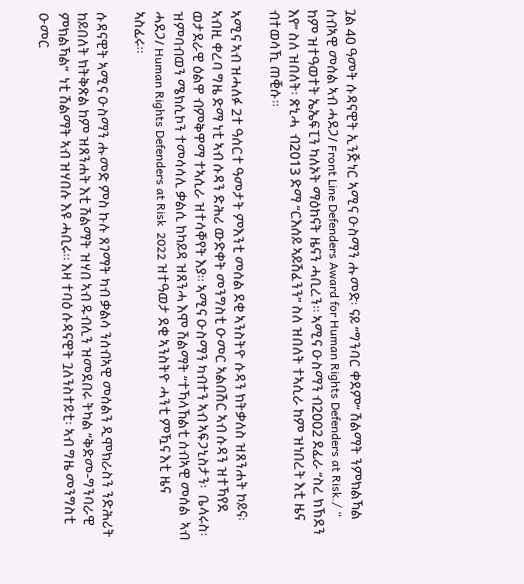ጓል 40 ዓመት ሱዳናዊት ኢንጅነር ኣሚና ዑስማን ሑመድ፡ ናይ “ግንባር ቀደም” ሽልማት ንምክልኻል ሰብኣዊ መሰል ኣብ ሓደጋ/ Front Line Defenders Award for Human Rights Defenders at Risk./ “ ከም ዝተዓወተት ኤኤፍፒን ካለኦት ማዕከናት ዜናን ሓቢረን። ኣሚና ዑስማን ብ2002 ደፊራ “ስረ ክኽደን እየ” ስለ ዝበለት፡ ጽኒሓ  ብ2013 ድማ “ርእሰይ ኣይሽፈንን” ስለ ዝበለት ተኣሲራ ከም ዝነበረት እቲ ዜና ብተወሳኺ ጠቒሱ።

ኣሚና ኣብ ዝሓለፉ 2ተ ዓሰርተ ዓመታት ምእንቲ መሰል ደቂ ኣንስትዮ ሱዳን ክትቃለስ ዝጸንሐት ኮይና፡ ኣብዚ ቀረባ ግዜ ድማ ነቲ ኣብ ሱዳን ድሕሪ ውድቀት መንግስቲ ዑመር ኣልበሽር ኣብ ሱዳን ዝተኻየደ ወታደራዊ ዕልዋ ብምቅዋማ ተኣሲራ ዝተሳቐየት እያ። ኣሚና ዑስማን ካብተን ኣብ ኣፍጋኒስታን፡  ቤላሩስ፡ ዝምባብወን ሜክሲኮን ተመሳሳሊ ቃልሲ ከካይዳ ዝጸንሓ እሞ ሽልማት “ተኻላኸልቲ ሰብኣዊ መሰል  ኣብ ሓደጋ/ Human Rights Defenders at Risk  2022 ዝተዓወታ ደቂ ኣንስትዮ ሓንቲ ምዃና እቲ ዜና ኣስፊሩ።

ሱዳናዊት ኣሚና ዑስማን ሑመድ ምስ ኩሉ ጸገማት ካብ ቃልሳ ንሰብኣዊ መሰልን ዲሞክራስን ንድሕሪት ከይበለት ክትቅጽል ከም ዝጸንሐት እቲ ሽልማት ዝሃበ ኣብ ዱብሊን ዝመደበሩ ትካል “ቅድመ-ግንባራዊ ምክልኻል”  ነቲ ሽልማት ኣብ ዝሃበሉ እዩ ሓቢሩ። እዛ ተባዕ ሱዳናዊት ጓለንስተይቲ፡ ኣብ ግዜ መንግስቲ ዑመር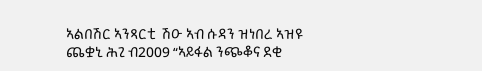ኣልበሽር ኣንጻርቲ  ሽዑ ኣብ ሱዳን ዝነበረ ኣዝዩ ጨቋኒ ሕጊ ብ2009 “ኣይፋል ንጭቆና ደቂ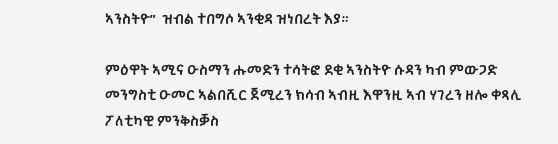ኣንስትዮ”  ዝብል ተበግሶ ኣንቂዳ ዝነበረት እያ።

ምዕዋት ኣሚና ዑስማን ሑመድን ተሳትፎ ደቂ ኣንስትዮ ሱዳን ካብ ምውጋድ መንግስቲ ዑመር ኣልበሺር ጀሚረን ክሳብ ኣብዚ እዋንዚ ኣብ ሃገረን ዘሎ ቀጻሊ ፖለቲካዊ ምንቅስቓስ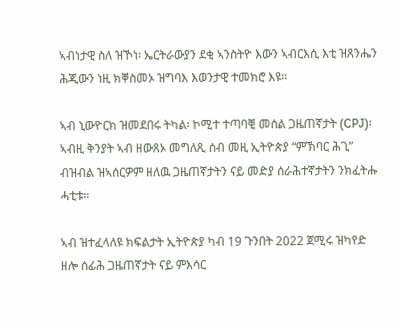ኣብነታዊ ስለ ዝኾነ፡ ኤርትራውያን ደቂ ኣንስትዮ እውን ኣብርእሲ እቲ ዝጸንሔን ሕጂውን ነዚ ክቐስመኦ ዝግባእ እወንታዊ ተመክሮ እዩ።

ኣብ ኒውዮርክ ዝመደበሩ ትካል፡ ኮሚተ ተጣባቒ መሰል ጋዜጠኛታት (CPJ)፡ ኣብዚ ቅንያት ኣብ ዘውጸኦ መግለጺ ሰብ መዚ ኢትዮጵያ “ምኽባር ሕጊ” ብዝብል ዝኣሰርዎም ዘለዉ ጋዜጠኛታትን ናይ መድያ ሰራሕተኛታትን ንክፈትሑ ሓቲቱ።

ኣብ ዝተፈላለዩ ክፍልታት ኢትዮጵያ ካብ 19 ጉንበት 2022 ጀሚሩ ዝካየድ ዘሎ ሰፊሕ ጋዜጠኛታት ናይ ምእሳር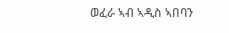ወፈራ ኣብ ኣዲስ ኣበባን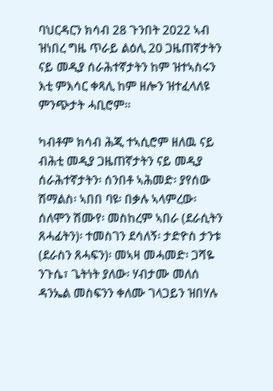ባህርዳርን ክሳብ 28 ጉንበት 2022 ኣብ ዝነበረ ግዜ ጥራይ ልዕሊ 20 ጋዜጠኛታትን ናይ መዲያ ሰራሕተኛታትን ከም ዝተኣስሩን እቲ ምእሳር ቀጻሊ ከም ዘሎን ዝተፈላለዩ ምንጭታት ሓቢሮም።

ካብቶም ክሳብ ሕጂ ተኣሲሮም ዘለዉ ናይ ብሕቲ መዲያ ጋዜጠኛታትን ናይ መዲያ ሰራሕተኛታትን፡ ሰንበቶ ኣሕመድ፡ ያየሰው ሽማልስ፡ ኣበበ ባዩ፡ በቃሉ ኣላምረው፡ ሰለሞን ሽሙየ፡ መስከረም ኣበራ (ደራሲትን ጸሓፊትን)፡ ተመስገን ደሳለኝ፡ ታድዮስ ታንቱ (ደራስን ጸሓፍን)፡ መኣዛ መሓመድ፡ ጋሻዬ ንጉሴ፣ ጌትነት ያለው፡ ሃብታሙ መለሰ ዳንኤል መስፍንን ቀለሙ ገላጋይን ዝበሃሉ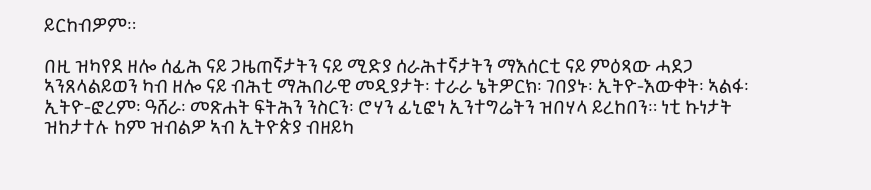ይርከብዎም።

በዚ ዝካየደ ዘሎ ሰፊሕ ናይ ጋዜጠኛታትን ናይ ሚድያ ሰራሕተኛታትን ማእሰርቲ ናይ ምዕጻው ሓደጋ ኣንጸላልይወን ካብ ዘሎ ናይ ብሕቲ ማሕበራዊ መዲያታት፡ ተራራ ኔትዎርክ፡ ገበያኑ፡ ኢትዮ-እውቀት፡ ኣልፋ፡ ኢትዮ-ፎረም፡ ዓሸራ፡ መጽሐት ፍትሕን ንስርን፡ ሮሃን ፊኒፎነ ኢንተግሬትን ዝበሃላ ይረከበን። ነቲ ኩነታት ዝከታተሉ ከም ዝብልዎ ኣብ ኢትዮጵያ ብዘይካ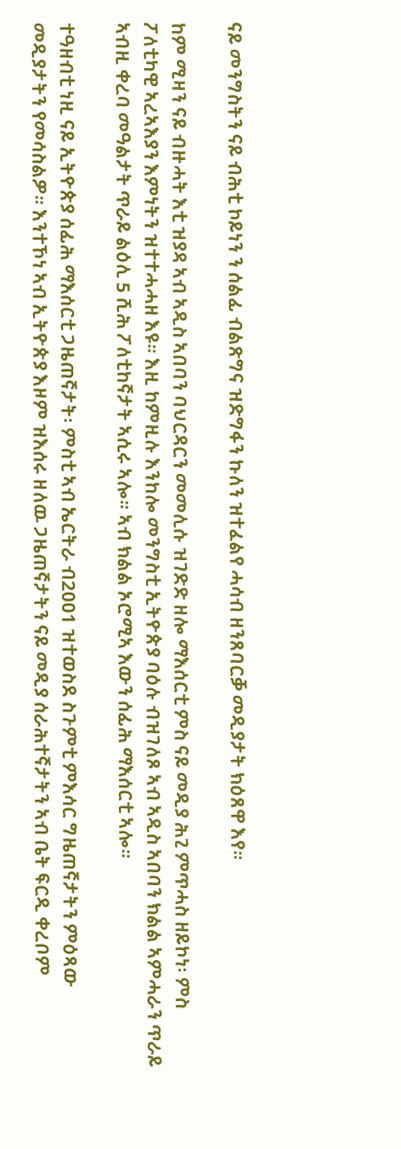ናይ መንግስትን ናይ ብሕቲ ኮይነን ን ሰልፊ ብልጽግና ዝድግፋን ኩለን ዝተፈልየ ሓሳብ ዘንጸባርቓ መዲያታት ክዕጸዋ እየ።

ከም ሚዛን ናይ ብዙሓት እቲ ዝያዳ ኣብ ኣዲስ ኣበባን ባህርዳርን መመሊሱ ዝገድድ ዘሎ ማእሰርቲ ምስ ናይ መዲያ ሕጊ ምጥሓስ ዘይኮነ፡ ምስ ፖለቲካዊ ኣረኣእያን እምነትን ዝተተሓሓዘ እዩ። እዚ ከምዚሉ እንከሎ መንግስቲ ኢትዮጵያ ባዕሉ ብዝገለጾ ኣብ ኣዲስ ኣበባን ክልል ኣምሓራን ጥራይ ኣብዚ ቀረባ መዓልታት ጥራይ ልዕሊ 5 ሺሕ ፖለቲከኛታት ኣሲሩ ኣሎ። ኣብ ክልል ኦሮሚኣ እውን ሰፊሕ ማእሰርቲ ኣሎ።

ተዓዘብቲ ነዚ ናይ ኢትዮጵያ ሰፊሕ ማእሰርቲ ጋዜጠኛታት፡ ምስቲ ኣብ ኤርትራ ብ2001 ዝተወስደ ስጉምቲ ምእሳር ግዜጠኛታትን ምዕጻው መዲያታትን የመሳስልዎ። እንተኾነ ኣብ ኢትዮጵያ እዞም ዝእሰሩ ዘለዉ ጋዜጠኛታትን ናይ መዲያ ሰራሕተኛታትን ኣብ ቤት ፍርዲ ቀረቦም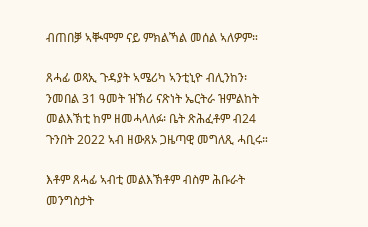ብጠበቓ ኣቚሞም ናይ ምክልኻል መሰል ኣለዎም።

ጸሓፊ ወጻኢ ጉዳያት ኣሜሪካ ኣንቲኒዮ ብሊንከን፡ ንመበል 31 ዓመት ዝኽሪ ናጽነት ኤርትራ ዝምልከት መልእኽቲ ከም ዘመሓላለፉ፡ ቤት ጽሕፈቶም ብ24 ጉንበት 2022 ኣብ ዘውጸኦ ጋዜጣዊ መግለጺ ሓቢሩ።

እቶም ጸሓፊ ኣብቲ መልእኽቶም ብስም ሕቡራት መንግስታት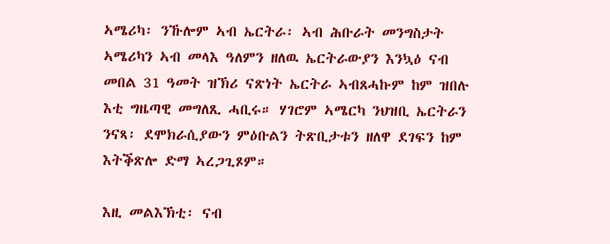ኣሜሪካ፡ ንኹሎም ኣብ ኤርትራ፡ ኣብ ሕቡራት መንግስታት ኣሜሪካን ኣብ መላእ ዓለምን ዘለዉ ኤርትራውያን እንኳዕ ናብ መበል 31 ዓመት ዝኽሪ ናጽነት ኤርትራ ኣብጸሓኩም ከም ዝበሉ እቲ ግዜጣዊ መግለጺ ሓቢሩ። ሃገሮም ኣሜርካ ንህዝቢ ኤርትራን ንናጻ፡ ደሞክራሲያውን ምዕቡልን ትጽቢታቱን ዘለዋ ደገፍን ከም እትቕጽሎ ድማ ኣረጋጊጾም።

እዚ መልእኽቲ፡ ናብ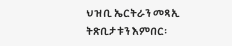ህዝቢ ኤርትራን መጻኢ ትጽቢታቱን እምበር፡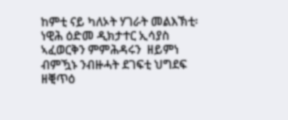ከምቲ ናይ ካለኦት ሃገራት መልእኽቲ፡ ነዊሕ ዕድመ ዲክታተር ኢሳያስ ኣፈወርቅን ምምሕዳሩን  ዘይምነ ብምዃኑ ንብዙሓት ደገፍቲ ህግደፍ ዘቒጥዕ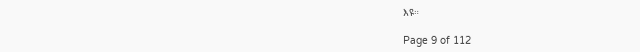እዩ።

Page 9 of 112